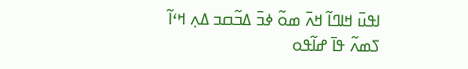ߊߟߎ߫ ߞߊߣߊ߬ ߞߍ߫ ߘߋ߬ ߦߏ߫ ߡߏ߬ߛߏ ߡߍ߲ ߞߵߊ߬ ߖߘߍ߬ ߟߊ߫ ߝߊ߬ߟߋ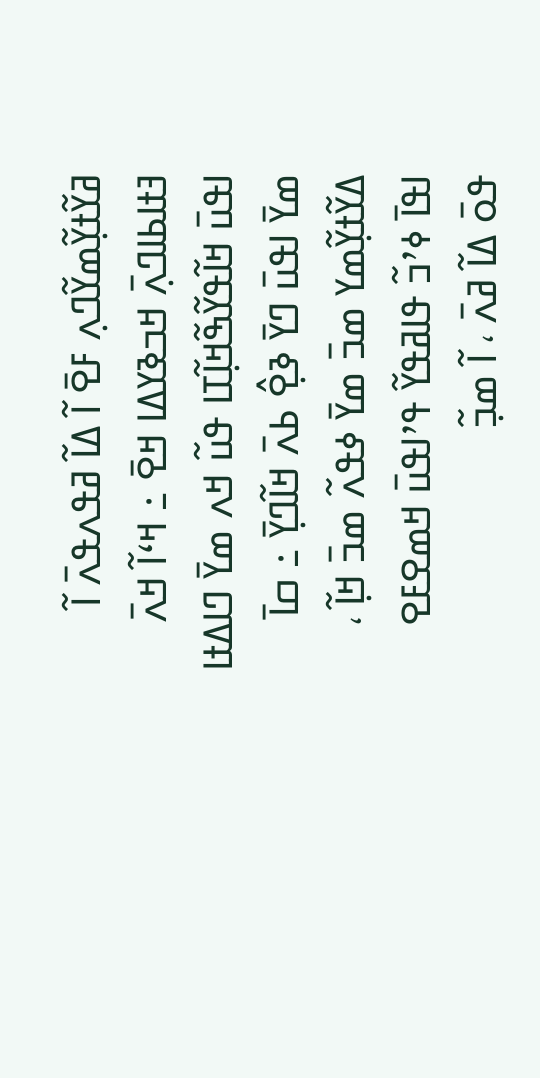ߥߌ߬ߙߌ߲߬ߘߌ߬ߣߍ߲ ߓߐ߫ ߊ߬ ߡߊ߬ ߥߟߍߟߍ߫ ߊ߬ ߔߙߊߕߊߣߍ߲߫ ߞߏߢߌߡߊ ߞߐ߫ ߸ ߞߵߊ߬ ߞߍ߫ ߊߟߎ߫ ߞߊ߬ߟߌ߬ߒ߬ߞߊ߲߬ߠߊ ߟߎ߬ ߞߍ ߘߌ߫ ߣߊߡߙߊ ߘߌ߫ ߊߟߎ߫ ߣߌ߫ ߢߐ߲߮ ߕߍ߫ ߞߊ߬ߣߌ߲߫ ߸ ߛߊ߫ ߡߌ߬ߙߌ߲߬ߘߌ ߘߏ߫ ߘߌ߫ ߦߟߍ߬ ߘߏ߫ ߞߊ߲߬ ، ߊߟߊ߫ ߦߴߏ߬ ߟߊߥߟߌ߬ ߟߴߊߟߎ߫ ߞߘߐߓߐ ߟߋ߫ ߡߊ߬ ߥߍ߫ ، ߊ߬ ߘߏ߲߬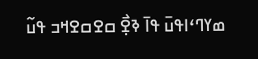ߘߌߣߵߊߟߎ߫ ߟߊ߫ ߢߐ߲߯ ߛߐߛߐߞߏ ߟߎ߬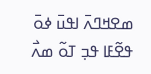ߘߐߞߣߍ߫ ߊߟߎ߫ ߦߋ߫ ߟߐ߬ߓߊ ߟߏ߲ ߠߋ߬ ߘߍ߯